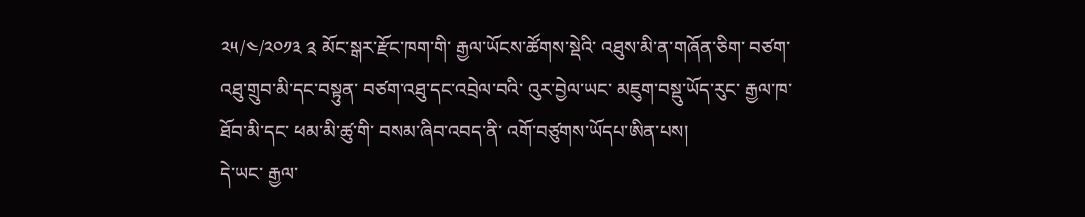༢༥/༤/༢༠༡༣ ༉ མོང་སྒར་རྫོང་ཁག་གི་ རྒྱལ་ཡོངས་ཚོགས་སྡེའི་ འཐུས་མི་ན་གཞོན་ཅིག་ བཙག་འཐུ་གྲུབ་མི་དང་བསྟུན་ བཙག་འཐུ་དང་འབྲེལ་བའི་ འུར་བྱེལ་ཡང་ མཇུག་བསྡུ་ཡོད་རུང་ རྒྱལ་ཁ་ཐོབ་མི་དང་ ཕམ་མི་ཚུ་གི་ བསམ་ཞིབ་འབད་ནི་ འགོ་བཙུགས་ཡོདཔ་ཨིན་པས།
དེ་ཡང་ རྒྱལ་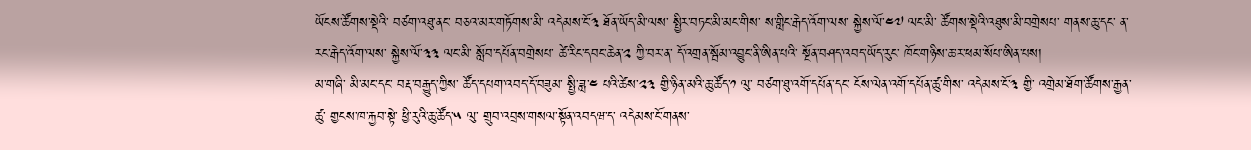ཡོངས་ཚོགས་སྡེའི་ བཙག་འཐུ་ནང་ བཅའ་མར་གཏོགས་མི་ འདེམས་ངོ་༣ ཐོན་ཡོད་མི་ལས་ སྤྱིར་བཏང་མི་མང་གིས་ ས་གླིང་རྒེད་འོག་ལས་ སྐྱེས་ལོ་༤༧ ལང་མི་ ཚོགས་སྡེའི་འཐུས་མི་བགྲེསཔ་ གནས་ཆུ་དང་ ན་རང་རྒེད་འོག་ལས་ སྐྱེས་ལོ་༣༣ ལང་མི་ སློབ་དཔོན་བགྲེསཔ་ ཚེ་རིང་དབང་ཆེན་༢ ཀྱི་བར་ན་ དོ་འགྲན་སྦོམ་འབྱུང་ནི་ཨིན་པའི་ སྔོན་བཤད་འབད་ཡོད་རུང་ ཁོང་གཉིས་ཆ་ར་ཕམ་སོཔ་ཨིན་པས།
མ་གཞི་ མི་མང་དང་ བརྡ་བརྒྱུད་ཀྱིས་ ཚོད་དཔག་འབད་དོ་བཟུམ་ སྤྱི་ཟླ་༤ པའི་ཚེས་༢༣ གྱི་ཉིན་མའི་ཆུ་ཚོད་༡ ལུ་ བཙག་ཐུ་འགོ་དཔོན་དང་ ངོས་ལེན་འགོ་དཔོན་ཚུ་གིས་ འདེམས་ངོ་༣ གྱི་ འགྲེམ་ཐོག་ཚོགས་རྒྱན་ཚུ་ གྱངས་ཁ་རྐྱབ་སྟེ་ ཕྱི་རུའི་ཆུ་ཚོད་༥ ལུ་ གྲུབ་འབྲས་གསལ་སྟོན་འབདཝ་ད་ འདེམས་ངོ་གནས་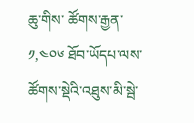ཆུ་གིས་ ཚོགས་རྒྱན་༡,༤༠༦ ཐོབ་ཡོདཔ་ལས་ ཚོགས་སྡེའི་འཐུས་མི་སྦེ་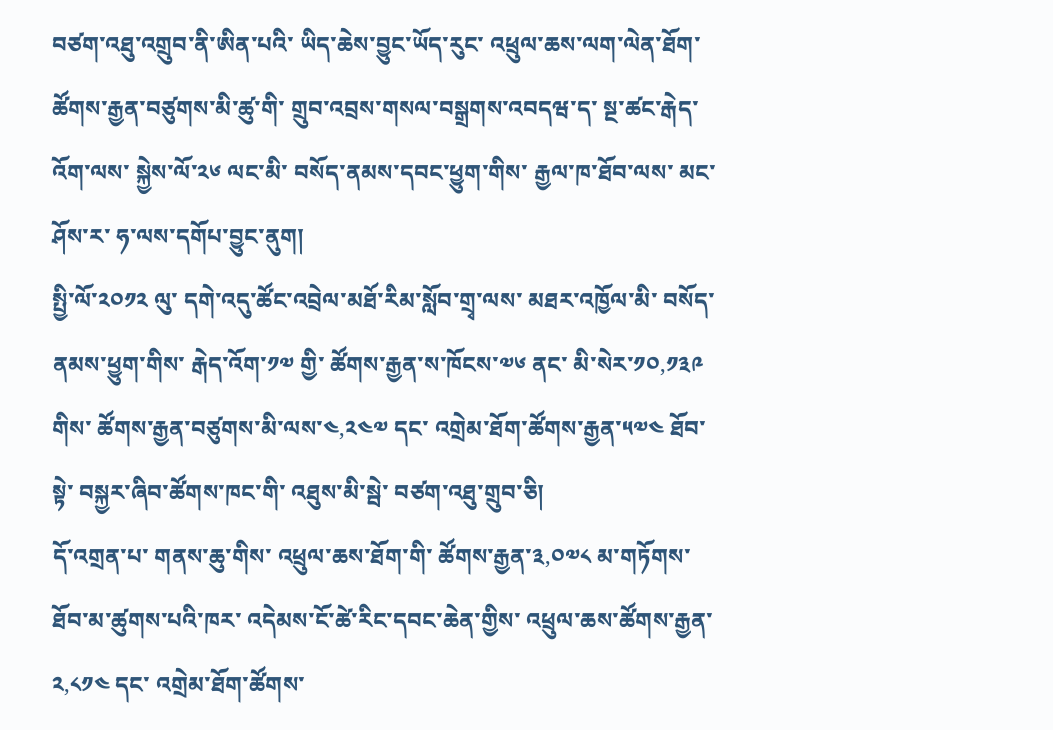བཙག་འཐུ་འགྲུབ་ནི་ཨིན་པའི་ ཡིད་ཆེས་བྱུང་ཡོད་རུང་ འཕྲུལ་ཆས་ལག་ལེན་ཐོག་ ཚོགས་རྒྱན་བཙུགས་མི་ཚུ་གི་ གྲུབ་འབྲས་གསལ་བསྒྲགས་འབདཝ་ད་ སྔ་ཚང་རྒེད་འོག་ལས་ སྐྱེས་ལོ་༢༦ ལང་མི་ བསོད་ནམས་དབང་ཕྱུག་གིས་ རྒྱལ་ཁ་ཐོབ་ལས་ མང་ཤོས་ར་ ཧ་ལས་དགོཔ་བྱུང་ནུག།
སྤྱི་ལོ་༢༠༡༢ ལུ་ དགེ་འདུ་ཚོང་འབྲེལ་མཐོ་རིམ་སློབ་གྲྭ་ལས་ མཐར་འཁྱོལ་མི་ བསོད་ནམས་ཕྱུག་གིས་ རྒེད་འོག་༡༧ གྱི་ ཚོགས་རྒྱན་ས་ཁོངས་༧༦ ནང་ མི་སེར་༡༠,༡༣༩ གིས་ ཚོགས་རྒྱན་བཙུགས་མི་ལས་༤,༢༤༧ དང་ འགྲེམ་ཐོག་ཚོགས་རྒྱན་༥༧༤ ཐོབ་སྟེ་ བསྐྱར་ཞིབ་ཚོགས་ཁང་གི་ འཐུས་མི་སྦེ་ བཙག་འཐུ་གྲུབ་ཅི།
དོ་འགྲན་པ་ གནས་ཆུ་གིས་ འཕྲུལ་ཆས་ཐོག་གི་ ཚོགས་རྒྱན་༣,༠༧༨ མ་གཏོགས་ ཐོབ་མ་ཚུགས་པའི་ཁར་ འདེམས་ངོ་ཚེ་རིང་དབང་ཆེན་གྱིས་ འཕྲུལ་ཆས་ཚོགས་རྒྱན་༢,༨༡༤ དང་ འགྲེམ་ཐོག་ཚོགས་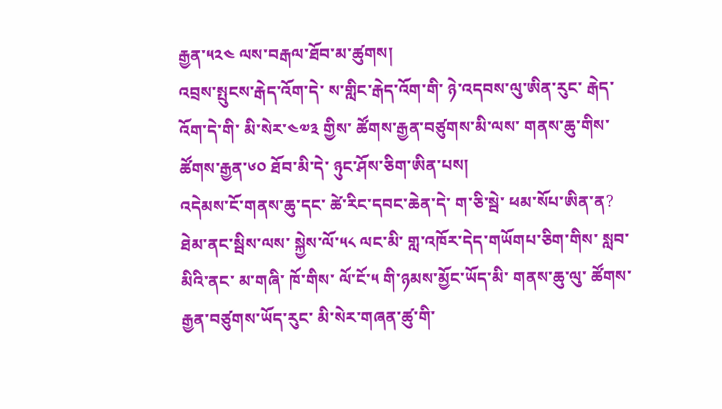རྒྱན་༥༢༤ ལས་བརྒལ་ཐོབ་མ་ཚུགས།
འབྲས་སྤུངས་རྒེད་འོག་དེ་ ས་གླིང་རྒེད་འོག་གི་ ཉེ་འདབས་ལུ་ཨིན་རུང་ རྒེད་འོག་དེ་གི་ མི་སེར་༤༧༣ གྱིས་ ཚོགས་རྒྱན་བཙུགས་མི་ལས་ གནས་ཆུ་གིས་ ཚོགས་རྒྱན་༦༠ ཐོབ་མི་དེ་ ཉུང་ཤོས་ཅིག་ཨིན་པས།
འདེམས་ངོ་གནས་ཆུ་དང་ ཚེ་རིང་དབང་ཆེན་དེ་ ག་ཅི་སྦེ་ ཕམ་སོཔ་ཨིན་ན?
ཐེམ་ནང་སྦིས་ལས་ སྐྱེས་ལོ་༥༨ ལང་མི་ གླ་འཁོར་དེད་གཡོགཔ་ཅིག་གིས་ སླབ་མིའི་ནང་ མ་གཞི་ ཁོ་གིས་ ལོ་ངོ་༥ གི་ཉམས་མྱོང་ཡོད་མི་ གནས་ཆུ་ལུ་ ཚོགས་རྒྱན་བཙུགས་ཡོད་རུང་ མི་སེར་གཞན་ཚུ་གི་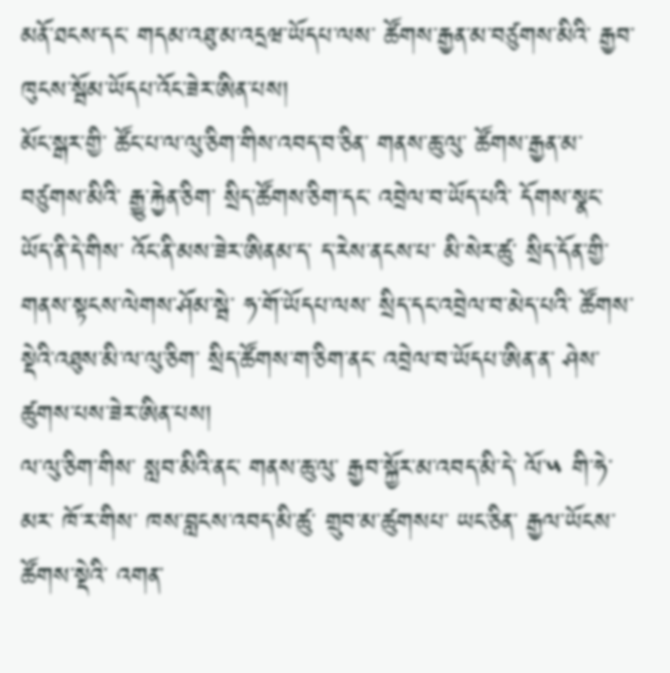མནོ་ཐངས་དང་ གདམ་འཐུ་མ་འདྲཝ་ཡོདཔ་ལས་ ཚོགས་རྒྱན་མ་བཙུགས་མིའི་ རྒྱབ་ཁུངས་སྦོམ་ཡོདཔ་འོང་ཟེར་ཨིན་པས།
མོང་སྒར་གྱི་ ཚོང་པ་ལ་ལུ་ཅིག་གིས་འབད་བ་ཅིན་ གནས་ཆུ་ལུ་ ཚོགས་རྒྱན་མ་བཙུགས་མིའི་ རྒྱུ་རྐྱེན་ཅིག་ སྲིད་ཚོགས་ཅིག་དང་ འབྲེལ་བ་ཡོད་པའི་ དོགས་སྣང་ཡོད་ནི་དེ་གིས་ འོང་ནི་མས་ཟེར་ཨིནམ་ད་ ད་རེས་ནངས་པ་ མི་སེར་ཚུ་ སྲིད་དོན་གྱི་གནས་སྟངས་ལེགས་ཤོམ་སྦེ་ ཧ་གོ་ཡོདཔ་ལས་ སྲིད་དང་འབྲེལ་བ་མེད་པའི་ ཚོགས་སྡེའི་འཐུས་མི་ལ་ལུ་ཅིག་ སྲིད་ཚོགས་ག་ཅིག་ནང་ འབྲེལ་བ་ཡོདཔ་ཨིན་ན་ ཤེས་ཚུགས་པས་ཟེར་ཨིན་པས།
ལ་ལུ་ཅིག་གིས་ སླབ་མིའི་ནང་ གནས་ཆུ་ལུ་ རྒྱབ་སྐྱོར་མ་འབད་མི་དེ་ ལོ་༥ གི་ཧེ་མར་ ཁོ་ར་གིས་ ཁས་བླངས་འབད་མི་ཚུ་ གྲུབ་མ་ཚུགསཔ་ ཡང་ཅིན་ རྒྱལ་ཡོངས་ཚོགས་སྡེའི་ འགན་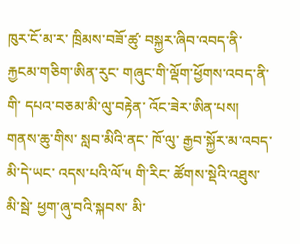ཁུར་ངོ་མ་ར་ ཁྲིམས་བཟོ་ཚུ་ བསྐྱར་ཞིབ་འབད་ནི་རྐྱངམ་གཅིག་ཨིན་རུང་ གཞུང་གི་ལྡོག་ཕྱོགས་འབད་ནི་གི་ དཔའ་བཅམ་མི་ལུ་བརྟེན་ འོང་ཟེར་ཨིན་པས།
གནས་ཆུ་གིས་ སླབ་མིའི་ནང་ ཁོ་ལུ་ རྒྱབ་སྐྱོར་མ་འབད་མི་དེ་ཡང་ འདས་པའི་ལོ་༥ གི་རིང་ ཚོགས་སྡེའི་འཐུས་མི་སྦེ་ ཕྱག་ཞུ་བའི་སྐབས་ མི་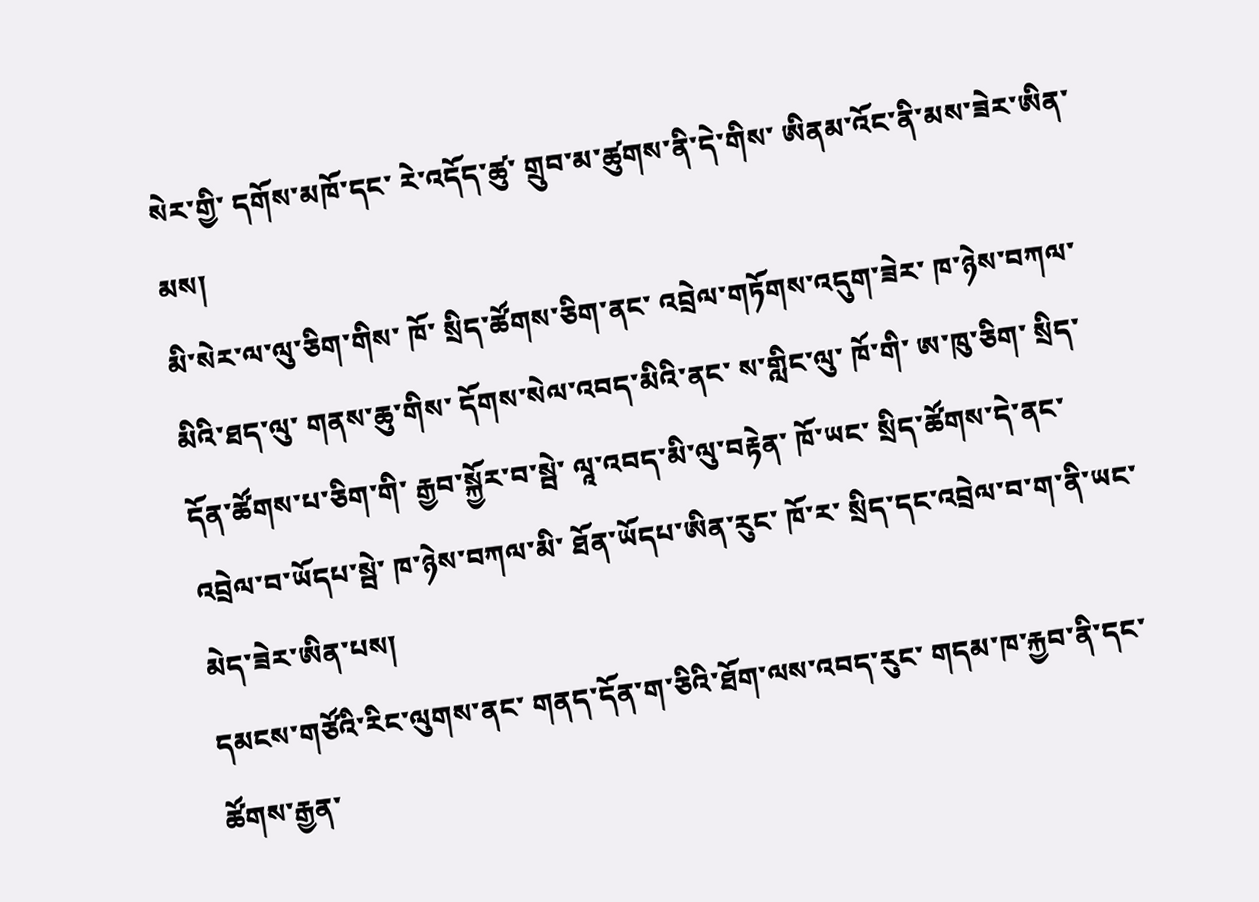སེར་གྱི་ དགོས་མཁོ་དང་ རེ་འདོད་ཚུ་ གྲུབ་མ་ཚུགས་ནི་དེ་གིས་ ཨིནམ་འོང་ནི་མས་ཟེར་ཨིན་མས།
མི་སེར་ལ་ལུ་ཅིག་གིས་ ཁོ་ སྲིད་ཚོགས་ཅིག་ནང་ འབྲེལ་གཏོགས་འདུག་ཟེར་ ཁ་ཉེས་བཀལ་མིའི་ཐད་ལུ་ གནས་ཆུ་གིས་ དོགས་སེལ་འབད་མིའི་ནང་ ས་གླིང་ལུ་ ཁོ་གི་ ཨ་ཁུ་ཅིག་ སྲིད་དོན་ཚོགས་པ་ཅིག་གི་ རྒྱབ་སྐྱོར་བ་སྦེ་ ལཱ་འབད་མི་ལུ་བརྟེན་ ཁོ་ཡང་ སྲིད་ཚོགས་དེ་ནང་ འབྲེལ་བ་ཡོདཔ་སྦེ་ ཁ་ཉེས་བཀལ་མི་ ཐོན་ཡོདཔ་ཨིན་རུང་ ཁོ་ར་ སྲིད་དང་འབྲེལ་བ་ག་ནི་ཡང་མེད་ཟེར་ཨིན་པས།
དམངས་གཙོའི་རིང་ལུགས་ནང་ གནད་དོན་ག་ཅིའི་ཐོག་ལས་འབད་རུང་ གདམ་ཁ་རྐྱབ་ནི་དང་ ཚོགས་རྒྱན་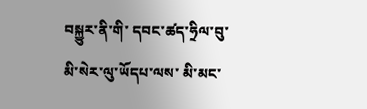བསྐྱུར་ནི་གི་ དབང་ཚད་ཧྲིལ་བུ་ མི་སེར་ལུ་ཡོདཔ་ལས་ མི་མང་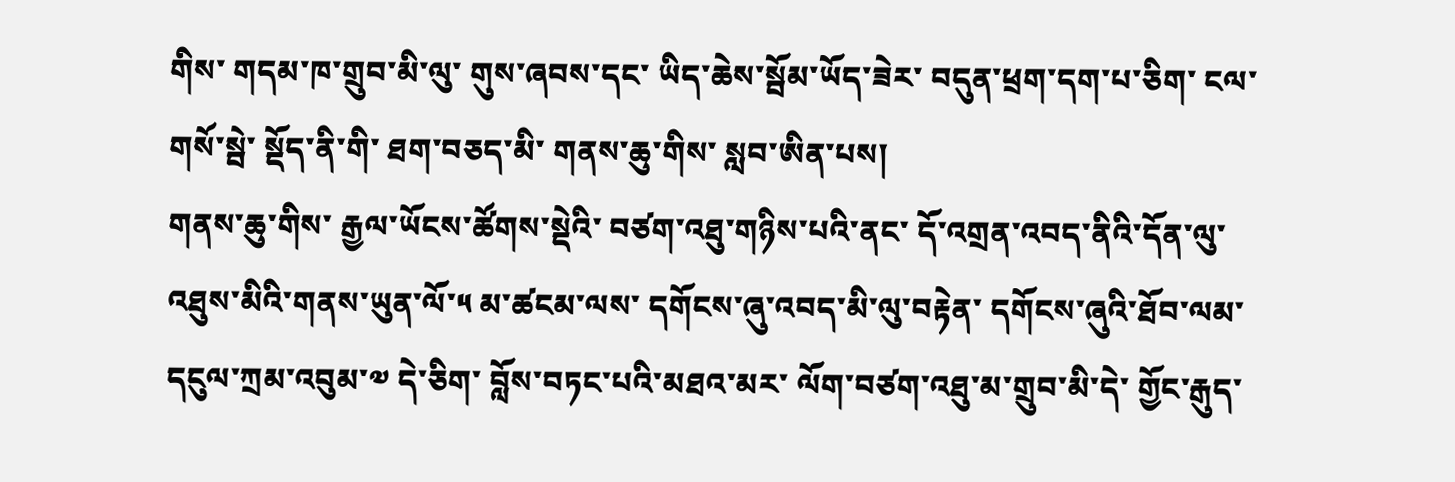གིས་ གདམ་ཁ་གྲུབ་མི་ལུ་ གུས་ཞབས་དང་ ཡིད་ཆེས་སྦོམ་ཡོད་ཟེར་ བདུན་ཕྲག་དག་པ་ཅིག་ ངལ་གསོ་སྦེ་ སྡོད་ནི་གི་ ཐག་བཅད་མི་ གནས་ཆུ་གིས་ སླབ་ཨིན་པས།
གནས་ཆུ་གིས་ རྒྱལ་ཡོངས་ཚོགས་སྡེའི་ བཙག་འཐུ་གཉིས་པའི་ནང་ དོ་འགྲན་འབད་ནིའི་དོན་ལུ་ འཐུས་མིའི་གནས་ཡུན་ལོ་༥ མ་ཚངམ་ལས་ དགོངས་ཞུ་འབད་མི་ལུ་བརྟེན་ དགོངས་ཞུའི་ཐོབ་ལམ་ དངུལ་ཀྲམ་འབུམ་༧ དེ་ཅིག་ བློས་བཏང་པའི་མཐའ་མར་ ལོག་བཙག་འཐུ་མ་གྲུབ་མི་དེ་ གྱོང་རྒུད་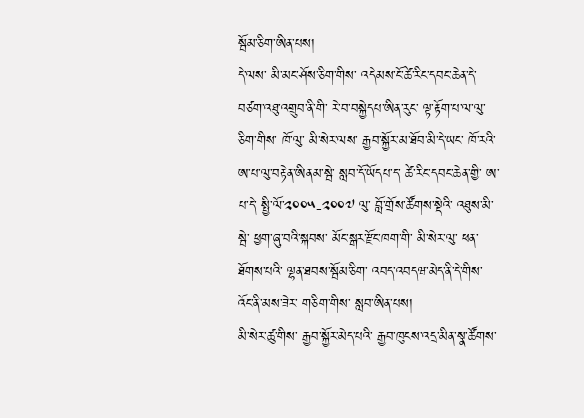སྦོམ་ཅིག་ཨིན་པས།
དེ་ལས་ མི་མང་ཤོས་ཅིག་གིས་ འདེམས་ངོ་ཚེ་རིང་དབང་ཆེན་དེ་ བཙག་འཐུ་འགྲུབ་ནི་གི་ རེ་བ་བསྐྱེདཔ་ཨིན་རུང་ ལྟ་རྟོག་པ་ལ་ལུ་ཅིག་གིས་ ཁོ་ལུ་ མི་སེར་ལས་ རྒྱབ་སྐྱོར་མ་ཐོབ་མི་དེ་ཡང་ ཁོ་རའི་ཨ་པ་ལུ་བརྟེན་ཨིནམ་སྦེ་ སླབ་དོ་ཡོདཔ་ད་ ཚེ་རིང་དབང་ཆེན་གྱི་ ཨ་པ་དེ་ སྤྱི་ལོ་༢༠༠༥-༢༠༠༧ ལུ་ བློ་གྲོས་ཚོགས་སྡེའི་ འཐུས་མི་སྦེ་ ཕྱག་ཞུ་བའི་སྐབས་ མོང་སྒར་རྫོང་ཁག་གི་ མི་སེར་ལུ་ ཕན་ཐོགས་པའི་ ལྷན་ཐབས་སྦོམ་ཅིག་ འབད་འབདཝ་མེད་ནི་དེ་གིས་ འོང་ནི་མས་ཟེར་ གཅིག་གིས་ སླབ་ཨིན་པས།
མི་སེར་ཚུ་གིས་ རྒྱབ་སྐྱོར་མེད་པའི་ རྒྱབ་ཁུངས་འདྲ་མིན་སྣ་ཚོགས་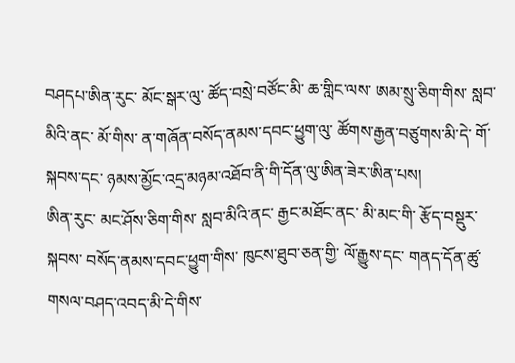བཤདཔ་ཨིན་རུང་ མོང་སྒར་ལུ་ ཚོད་བསྲེ་བཙོང་མི་ ཆ་གླིང་ལས་ ཨམ་སྲུ་ཅིག་གིས་ སླབ་མིའི་ནང་ མོ་གིས་ ན་གཞོན་བསོད་ནམས་དབང་ཕྱུག་ལུ་ ཚོགས་རྒྱན་བཙུགས་མི་དེ་ གོ་སྐབས་དང་ ཉམས་མྱོང་འདྲ་མཉམ་འཐོབ་ནི་གི་དོན་ལུ་ཨིན་ཟེར་ཨིན་པས།
ཨིན་རུང་ མང་ཤོས་ཅིག་གིས་ སླབ་མིའི་ནང་ རྒྱང་མཐོང་ནང་ མི་མང་གི་ རྩོད་བསྡུར་སྐབས་ བསོད་ནམས་དབང་ཕྱུག་གིས་ ཁུངས་ཐུབ་ཅན་གྱི་ ལོ་རྒྱུས་དང་ གནད་དོན་ཚུ་ གསལ་བཤད་འབད་མི་དེ་གིས་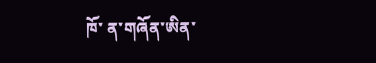ཁོ་ ན་གཞོན་ཨིན་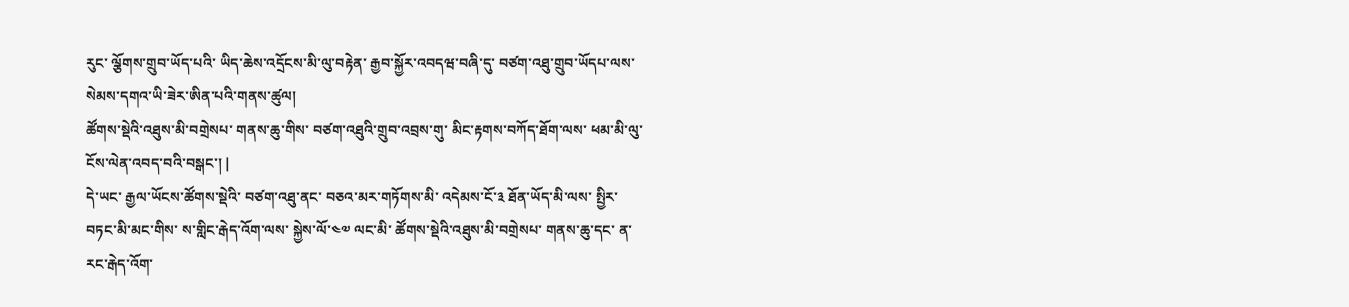རུང་ ལྕོགས་གྲུབ་ཡོད་པའི་ ཡིད་ཆེས་འདྲོངས་མི་ལུ་བརྟེན་ རྒྱབ་སྐྱོར་འབདཝ་བཞི་དུ་ བཙག་འཐུ་གྲུབ་ཡོདཔ་ལས་ སེམས་དགའ་ཡི་ཟེར་ཨིན་པའི་གནས་ཚུལ།
ཚོགས་སྡེའི་འཐུས་མི་བགྲེསཔ་ གནས་ཆུ་གིས་ བཙག་འཐུའི་གྲུབ་འབྲས་གུ་ མིང་རྟགས་བཀོད་ཐོག་ལས་ ཕམ་མི་ལུ་ ངོས་ལེན་འབད་བའི་བསྒང་། |
དེ་ཡང་ རྒྱལ་ཡོངས་ཚོགས་སྡེའི་ བཙག་འཐུ་ནང་ བཅའ་མར་གཏོགས་མི་ འདེམས་ངོ་༣ ཐོན་ཡོད་མི་ལས་ སྤྱིར་བཏང་མི་མང་གིས་ ས་གླིང་རྒེད་འོག་ལས་ སྐྱེས་ལོ་༤༧ ལང་མི་ ཚོགས་སྡེའི་འཐུས་མི་བགྲེསཔ་ གནས་ཆུ་དང་ ན་རང་རྒེད་འོག་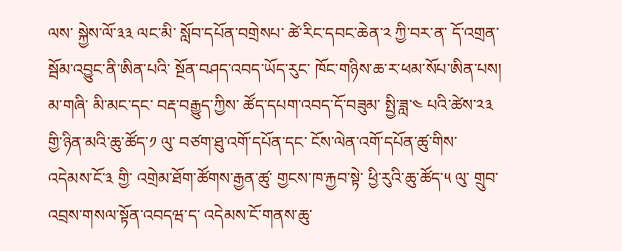ལས་ སྐྱེས་ལོ་༣༣ ལང་མི་ སློབ་དཔོན་བགྲེསཔ་ ཚེ་རིང་དབང་ཆེན་༢ ཀྱི་བར་ན་ དོ་འགྲན་སྦོམ་འབྱུང་ནི་ཨིན་པའི་ སྔོན་བཤད་འབད་ཡོད་རུང་ ཁོང་གཉིས་ཆ་ར་ཕམ་སོཔ་ཨིན་པས།
མ་གཞི་ མི་མང་དང་ བརྡ་བརྒྱུད་ཀྱིས་ ཚོད་དཔག་འབད་དོ་བཟུམ་ སྤྱི་ཟླ་༤ པའི་ཚེས་༢༣ གྱི་ཉིན་མའི་ཆུ་ཚོད་༡ ལུ་ བཙག་ཐུ་འགོ་དཔོན་དང་ ངོས་ལེན་འགོ་དཔོན་ཚུ་གིས་ འདེམས་ངོ་༣ གྱི་ འགྲེམ་ཐོག་ཚོགས་རྒྱན་ཚུ་ གྱངས་ཁ་རྐྱབ་སྟེ་ ཕྱི་རུའི་ཆུ་ཚོད་༥ ལུ་ གྲུབ་འབྲས་གསལ་སྟོན་འབདཝ་ད་ འདེམས་ངོ་གནས་ཆུ་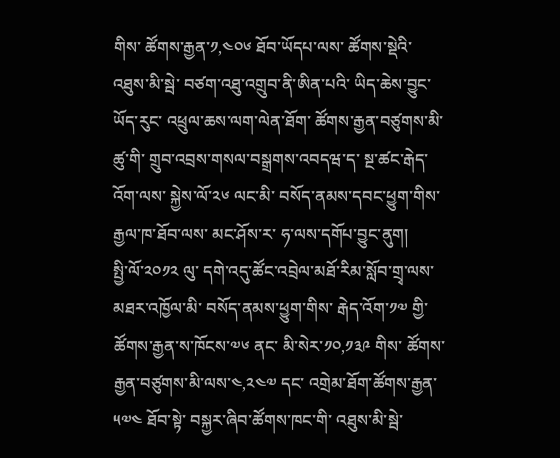གིས་ ཚོགས་རྒྱན་༡,༤༠༦ ཐོབ་ཡོདཔ་ལས་ ཚོགས་སྡེའི་འཐུས་མི་སྦེ་ བཙག་འཐུ་འགྲུབ་ནི་ཨིན་པའི་ ཡིད་ཆེས་བྱུང་ཡོད་རུང་ འཕྲུལ་ཆས་ལག་ལེན་ཐོག་ ཚོགས་རྒྱན་བཙུགས་མི་ཚུ་གི་ གྲུབ་འབྲས་གསལ་བསྒྲགས་འབདཝ་ད་ སྔ་ཚང་རྒེད་འོག་ལས་ སྐྱེས་ལོ་༢༦ ལང་མི་ བསོད་ནམས་དབང་ཕྱུག་གིས་ རྒྱལ་ཁ་ཐོབ་ལས་ མང་ཤོས་ར་ ཧ་ལས་དགོཔ་བྱུང་ནུག།
སྤྱི་ལོ་༢༠༡༢ ལུ་ དགེ་འདུ་ཚོང་འབྲེལ་མཐོ་རིམ་སློབ་གྲྭ་ལས་ མཐར་འཁྱོལ་མི་ བསོད་ནམས་ཕྱུག་གིས་ རྒེད་འོག་༡༧ གྱི་ ཚོགས་རྒྱན་ས་ཁོངས་༧༦ ནང་ མི་སེར་༡༠,༡༣༩ གིས་ ཚོགས་རྒྱན་བཙུགས་མི་ལས་༤,༢༤༧ དང་ འགྲེམ་ཐོག་ཚོགས་རྒྱན་༥༧༤ ཐོབ་སྟེ་ བསྐྱར་ཞིབ་ཚོགས་ཁང་གི་ འཐུས་མི་སྦེ་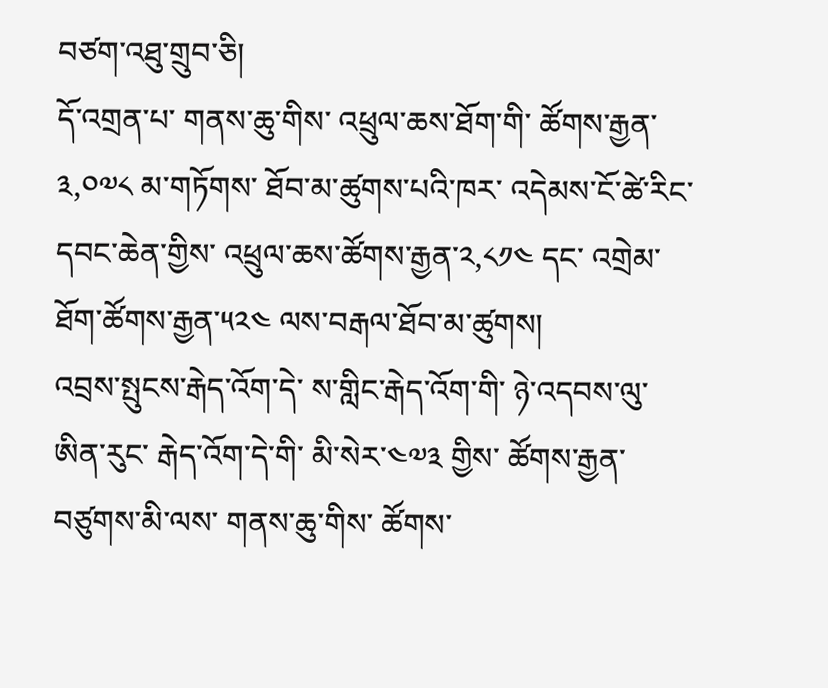བཙག་འཐུ་གྲུབ་ཅི།
དོ་འགྲན་པ་ གནས་ཆུ་གིས་ འཕྲུལ་ཆས་ཐོག་གི་ ཚོགས་རྒྱན་༣,༠༧༨ མ་གཏོགས་ ཐོབ་མ་ཚུགས་པའི་ཁར་ འདེམས་ངོ་ཚེ་རིང་དབང་ཆེན་གྱིས་ འཕྲུལ་ཆས་ཚོགས་རྒྱན་༢,༨༡༤ དང་ འགྲེམ་ཐོག་ཚོགས་རྒྱན་༥༢༤ ལས་བརྒལ་ཐོབ་མ་ཚུགས།
འབྲས་སྤུངས་རྒེད་འོག་དེ་ ས་གླིང་རྒེད་འོག་གི་ ཉེ་འདབས་ལུ་ཨིན་རུང་ རྒེད་འོག་དེ་གི་ མི་སེར་༤༧༣ གྱིས་ ཚོགས་རྒྱན་བཙུགས་མི་ལས་ གནས་ཆུ་གིས་ ཚོགས་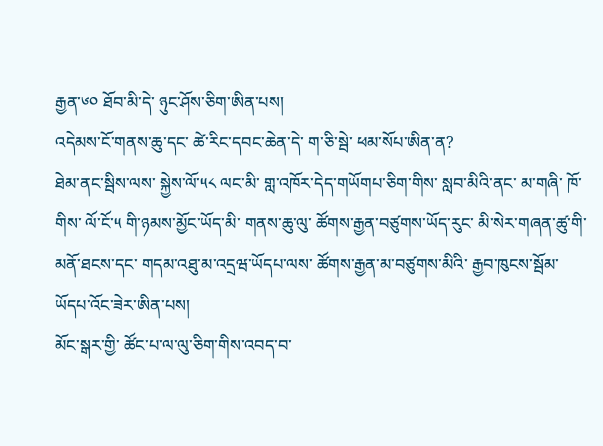རྒྱན་༦༠ ཐོབ་མི་དེ་ ཉུང་ཤོས་ཅིག་ཨིན་པས།
འདེམས་ངོ་གནས་ཆུ་དང་ ཚེ་རིང་དབང་ཆེན་དེ་ ག་ཅི་སྦེ་ ཕམ་སོཔ་ཨིན་ན?
ཐེམ་ནང་སྦིས་ལས་ སྐྱེས་ལོ་༥༨ ལང་མི་ གླ་འཁོར་དེད་གཡོགཔ་ཅིག་གིས་ སླབ་མིའི་ནང་ མ་གཞི་ ཁོ་གིས་ ལོ་ངོ་༥ གི་ཉམས་མྱོང་ཡོད་མི་ གནས་ཆུ་ལུ་ ཚོགས་རྒྱན་བཙུགས་ཡོད་རུང་ མི་སེར་གཞན་ཚུ་གི་ མནོ་ཐངས་དང་ གདམ་འཐུ་མ་འདྲཝ་ཡོདཔ་ལས་ ཚོགས་རྒྱན་མ་བཙུགས་མིའི་ རྒྱབ་ཁུངས་སྦོམ་ཡོདཔ་འོང་ཟེར་ཨིན་པས།
མོང་སྒར་གྱི་ ཚོང་པ་ལ་ལུ་ཅིག་གིས་འབད་བ་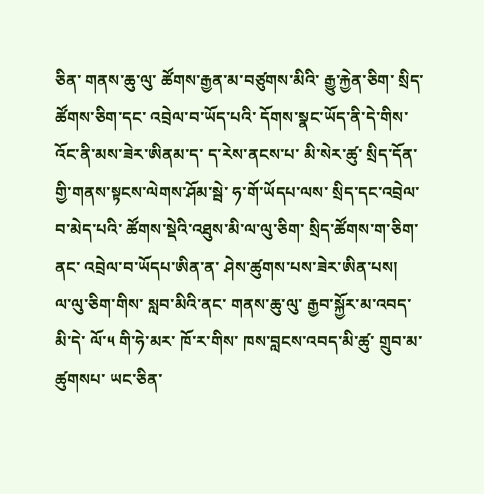ཅིན་ གནས་ཆུ་ལུ་ ཚོགས་རྒྱན་མ་བཙུགས་མིའི་ རྒྱུ་རྐྱེན་ཅིག་ སྲིད་ཚོགས་ཅིག་དང་ འབྲེལ་བ་ཡོད་པའི་ དོགས་སྣང་ཡོད་ནི་དེ་གིས་ འོང་ནི་མས་ཟེར་ཨིནམ་ད་ ད་རེས་ནངས་པ་ མི་སེར་ཚུ་ སྲིད་དོན་གྱི་གནས་སྟངས་ལེགས་ཤོམ་སྦེ་ ཧ་གོ་ཡོདཔ་ལས་ སྲིད་དང་འབྲེལ་བ་མེད་པའི་ ཚོགས་སྡེའི་འཐུས་མི་ལ་ལུ་ཅིག་ སྲིད་ཚོགས་ག་ཅིག་ནང་ འབྲེལ་བ་ཡོདཔ་ཨིན་ན་ ཤེས་ཚུགས་པས་ཟེར་ཨིན་པས།
ལ་ལུ་ཅིག་གིས་ སླབ་མིའི་ནང་ གནས་ཆུ་ལུ་ རྒྱབ་སྐྱོར་མ་འབད་མི་དེ་ ལོ་༥ གི་ཧེ་མར་ ཁོ་ར་གིས་ ཁས་བླངས་འབད་མི་ཚུ་ གྲུབ་མ་ཚུགསཔ་ ཡང་ཅིན་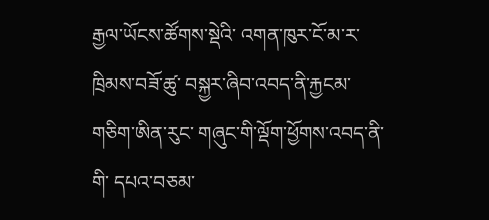རྒྱལ་ཡོངས་ཚོགས་སྡེའི་ འགན་ཁུར་ངོ་མ་ར་ ཁྲིམས་བཟོ་ཚུ་ བསྐྱར་ཞིབ་འབད་ནི་རྐྱངམ་གཅིག་ཨིན་རུང་ གཞུང་གི་ལྡོག་ཕྱོགས་འབད་ནི་གི་ དཔའ་བཅམ་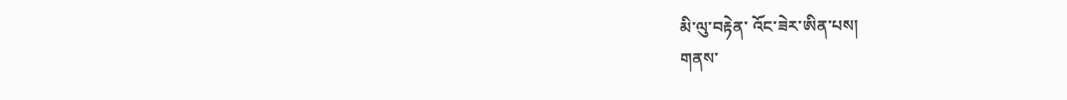མི་ལུ་བརྟེན་ འོང་ཟེར་ཨིན་པས།
གནས་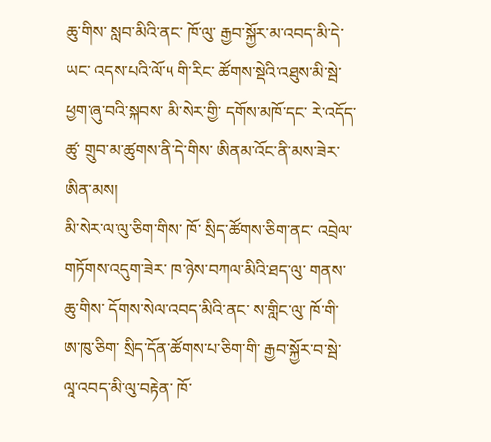ཆུ་གིས་ སླབ་མིའི་ནང་ ཁོ་ལུ་ རྒྱབ་སྐྱོར་མ་འབད་མི་དེ་ཡང་ འདས་པའི་ལོ་༥ གི་རིང་ ཚོགས་སྡེའི་འཐུས་མི་སྦེ་ ཕྱག་ཞུ་བའི་སྐབས་ མི་སེར་གྱི་ དགོས་མཁོ་དང་ རེ་འདོད་ཚུ་ གྲུབ་མ་ཚུགས་ནི་དེ་གིས་ ཨིནམ་འོང་ནི་མས་ཟེར་ཨིན་མས།
མི་སེར་ལ་ལུ་ཅིག་གིས་ ཁོ་ སྲིད་ཚོགས་ཅིག་ནང་ འབྲེལ་གཏོགས་འདུག་ཟེར་ ཁ་ཉེས་བཀལ་མིའི་ཐད་ལུ་ གནས་ཆུ་གིས་ དོགས་སེལ་འབད་མིའི་ནང་ ས་གླིང་ལུ་ ཁོ་གི་ ཨ་ཁུ་ཅིག་ སྲིད་དོན་ཚོགས་པ་ཅིག་གི་ རྒྱབ་སྐྱོར་བ་སྦེ་ ལཱ་འབད་མི་ལུ་བརྟེན་ ཁོ་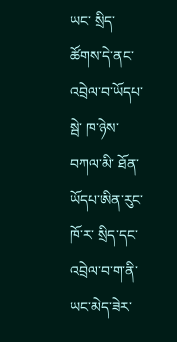ཡང་ སྲིད་ཚོགས་དེ་ནང་ འབྲེལ་བ་ཡོདཔ་སྦེ་ ཁ་ཉེས་བཀལ་མི་ ཐོན་ཡོདཔ་ཨིན་རུང་ ཁོ་ར་ སྲིད་དང་འབྲེལ་བ་ག་ནི་ཡང་མེད་ཟེར་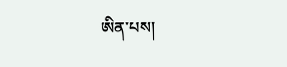ཨིན་པས།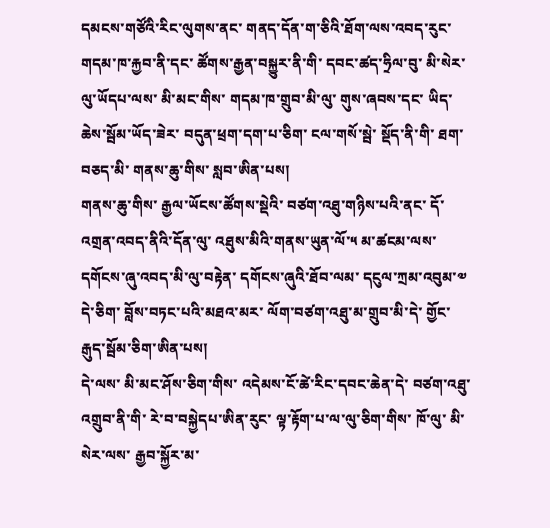དམངས་གཙོའི་རིང་ལུགས་ནང་ གནད་དོན་ག་ཅིའི་ཐོག་ལས་འབད་རུང་ གདམ་ཁ་རྐྱབ་ནི་དང་ ཚོགས་རྒྱན་བསྐྱུར་ནི་གི་ དབང་ཚད་ཧྲིལ་བུ་ མི་སེར་ལུ་ཡོདཔ་ལས་ མི་མང་གིས་ གདམ་ཁ་གྲུབ་མི་ལུ་ གུས་ཞབས་དང་ ཡིད་ཆེས་སྦོམ་ཡོད་ཟེར་ བདུན་ཕྲག་དག་པ་ཅིག་ ངལ་གསོ་སྦེ་ སྡོད་ནི་གི་ ཐག་བཅད་མི་ གནས་ཆུ་གིས་ སླབ་ཨིན་པས།
གནས་ཆུ་གིས་ རྒྱལ་ཡོངས་ཚོགས་སྡེའི་ བཙག་འཐུ་གཉིས་པའི་ནང་ དོ་འགྲན་འབད་ནིའི་དོན་ལུ་ འཐུས་མིའི་གནས་ཡུན་ལོ་༥ མ་ཚངམ་ལས་ དགོངས་ཞུ་འབད་མི་ལུ་བརྟེན་ དགོངས་ཞུའི་ཐོབ་ལམ་ དངུལ་ཀྲམ་འབུམ་༧ དེ་ཅིག་ བློས་བཏང་པའི་མཐའ་མར་ ལོག་བཙག་འཐུ་མ་གྲུབ་མི་དེ་ གྱོང་རྒུད་སྦོམ་ཅིག་ཨིན་པས།
དེ་ལས་ མི་མང་ཤོས་ཅིག་གིས་ འདེམས་ངོ་ཚེ་རིང་དབང་ཆེན་དེ་ བཙག་འཐུ་འགྲུབ་ནི་གི་ རེ་བ་བསྐྱེདཔ་ཨིན་རུང་ ལྟ་རྟོག་པ་ལ་ལུ་ཅིག་གིས་ ཁོ་ལུ་ མི་སེར་ལས་ རྒྱབ་སྐྱོར་མ་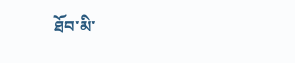ཐོབ་མི་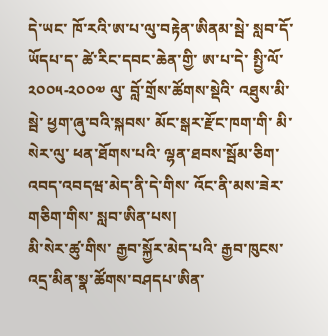དེ་ཡང་ ཁོ་རའི་ཨ་པ་ལུ་བརྟེན་ཨིནམ་སྦེ་ སླབ་དོ་ཡོདཔ་ད་ ཚེ་རིང་དབང་ཆེན་གྱི་ ཨ་པ་དེ་ སྤྱི་ལོ་༢༠༠༥-༢༠༠༧ ལུ་ བློ་གྲོས་ཚོགས་སྡེའི་ འཐུས་མི་སྦེ་ ཕྱག་ཞུ་བའི་སྐབས་ མོང་སྒར་རྫོང་ཁག་གི་ མི་སེར་ལུ་ ཕན་ཐོགས་པའི་ ལྷན་ཐབས་སྦོམ་ཅིག་ འབད་འབདཝ་མེད་ནི་དེ་གིས་ འོང་ནི་མས་ཟེར་ གཅིག་གིས་ སླབ་ཨིན་པས།
མི་སེར་ཚུ་གིས་ རྒྱབ་སྐྱོར་མེད་པའི་ རྒྱབ་ཁུངས་འདྲ་མིན་སྣ་ཚོགས་བཤདཔ་ཨིན་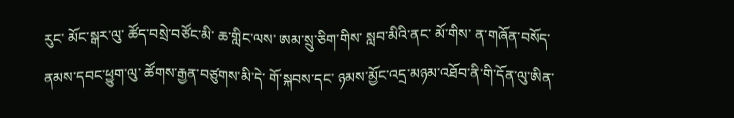རུང་ མོང་སྒར་ལུ་ ཚོད་བསྲེ་བཙོང་མི་ ཆ་གླིང་ལས་ ཨམ་སྲུ་ཅིག་གིས་ སླབ་མིའི་ནང་ མོ་གིས་ ན་གཞོན་བསོད་ནམས་དབང་ཕྱུག་ལུ་ ཚོགས་རྒྱན་བཙུགས་མི་དེ་ གོ་སྐབས་དང་ ཉམས་མྱོང་འདྲ་མཉམ་འཐོབ་ནི་གི་དོན་ལུ་ཨིན་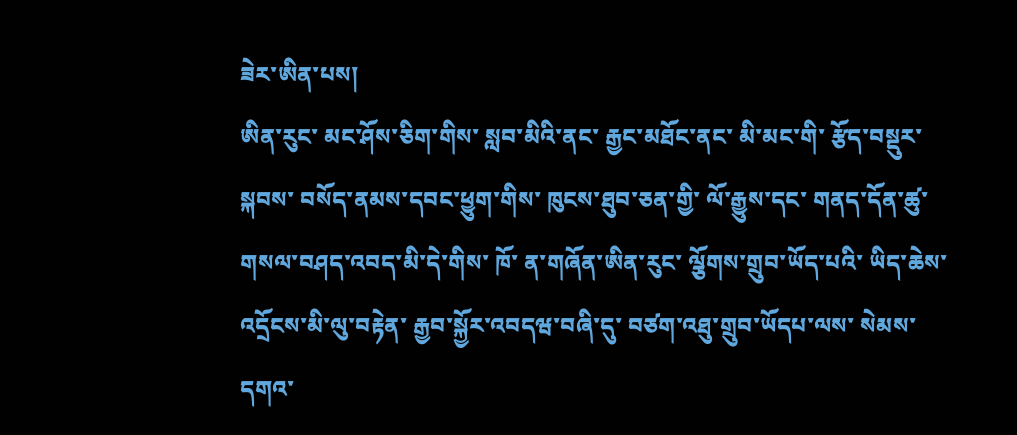ཟེར་ཨིན་པས།
ཨིན་རུང་ མང་ཤོས་ཅིག་གིས་ སླབ་མིའི་ནང་ རྒྱང་མཐོང་ནང་ མི་མང་གི་ རྩོད་བསྡུར་སྐབས་ བསོད་ནམས་དབང་ཕྱུག་གིས་ ཁུངས་ཐུབ་ཅན་གྱི་ ལོ་རྒྱུས་དང་ གནད་དོན་ཚུ་ གསལ་བཤད་འབད་མི་དེ་གིས་ ཁོ་ ན་གཞོན་ཨིན་རུང་ ལྕོགས་གྲུབ་ཡོད་པའི་ ཡིད་ཆེས་འདྲོངས་མི་ལུ་བརྟེན་ རྒྱབ་སྐྱོར་འབདཝ་བཞི་དུ་ བཙག་འཐུ་གྲུབ་ཡོདཔ་ལས་ སེམས་དགའ་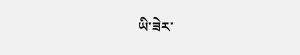ཡི་ཟེར་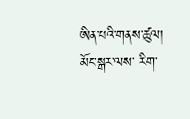ཨིན་པའི་གནས་ཚུལ།
མོང་སྒར་ལས་ རིག་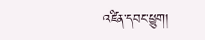འཛིན་དབང་ཕྱུག།